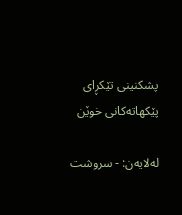پشکنینی تێکڕای پێکهاتەکانی خوێن

له‌لایه‌ن: - سروشت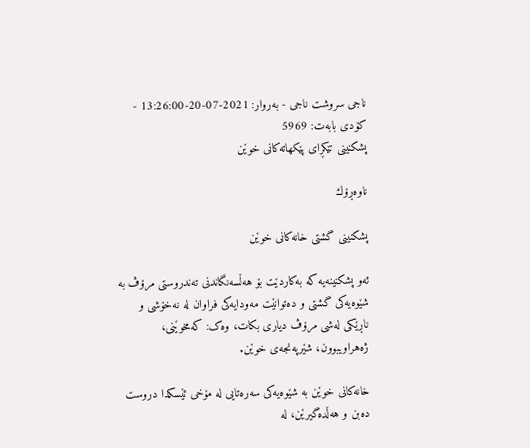ناجی سروشت ناجی - به‌روار: 2021-07-20-13:26:00 - کۆدی بابەت: 5969
پشکنینی تێکڕای پێکهاتەکانی خوێن

ناوه‌ڕۆك

پشکنینی گشتی خانەکانی خوێن

ئەو پشکنینەیە کە بەکاردێت بۆ هەڵسەنگاندنی تەندروستی مرۆڤ بە شێوەیەکی گشتی و دەتوانێت مەودایەکی فراوان لە نەخۆشی و ناڕێکی لەشی مرۆڤ دیاری بکات، وەک: کەمخوێنی، ژەهراویبوون، شێرپەنجەی خوێن.

خانەکانی خوێن بە شێوەیەکی سەرەتایی لە مۆخی ئێسکدا دروست دەبن و هەڵدەگیرێن، لە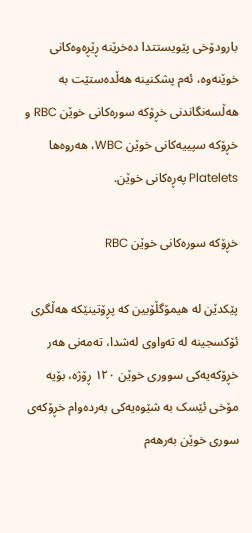بارودۆخی پێویستتدا دەخرێنە ڕێڕەوەکانی خوێنەوە، ئەم پشکنینە هەڵدەستێت بە هەڵسەنگاندنی خڕۆکە سورەکانی خوێن RBC و خڕۆکە سپییەکانی خوێن WBC، هەروەها Platelets پەڕەکانی خوێن.

خڕۆکە سورەکانی خوێن RBC

پێکدێن لە هیمۆگڵۆبین کە پڕۆتینێکە هەڵگری ئۆکسجینە لە تەواوی لەشدا، تەمەنی هەر خڕۆکەیەکی سووری خوێن ١٢٠ ڕۆژە، بۆیە مۆخی ئێسک بە شێوەیەکی بەردەوام خڕۆکەی سوری خوێن بەرهەم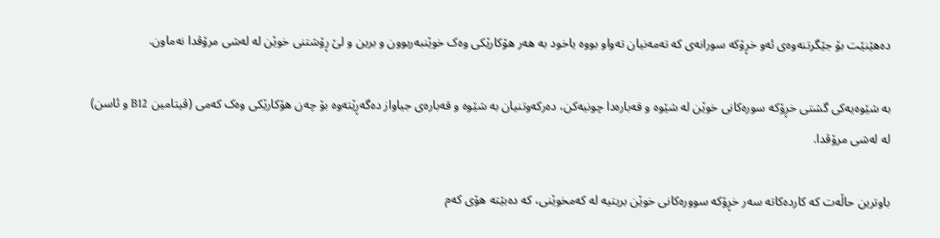دەهێنێت بۆ جێگرتنەوەی ئەو خڕۆکە سورانەی کە تەمەنیان تەواو بووە یاخود بە هەر هۆکارێکی وەک خوێنبەربوون و برین و لێ ڕۆشتنی خوێن لە لەشی مرۆڤدا نەماون.

بە شێوەیەکی گشتی خڕۆکە سورەکانی خوێن لە شێوە و قەبارەدا چونیەکن، دەرکەوتنیان بە شێوە و قەبارەی جیاواز دەگەڕێتەوە بۆ چەن هۆکارێکی وەک کەمی (ڤیتامین B12 و ئاسن) لە لەشی مرۆڤدا.

باوترین حاڵەت کە کاردەکاتە سەر خڕۆکە سوورەکانی خوێن بریتیە لە کەمخوێنی، کە دەبێتە هۆی کەم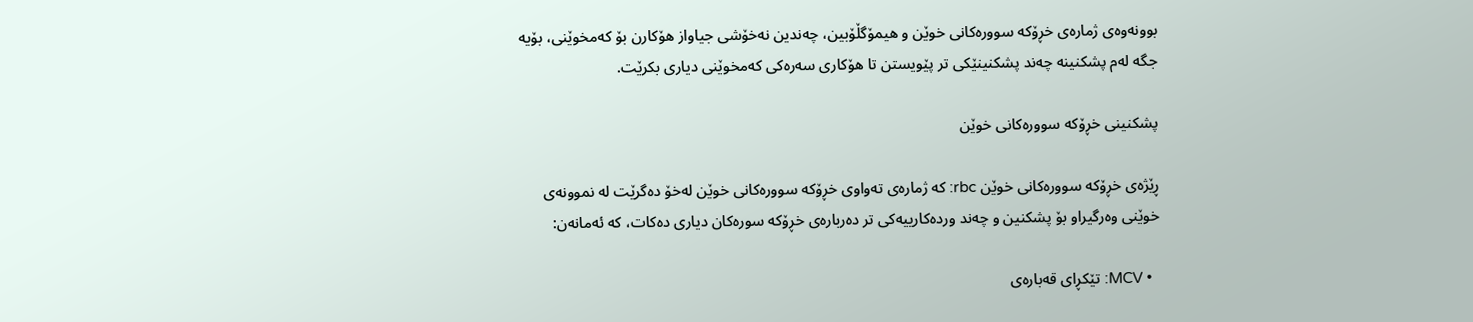بوونەوەی ژمارەی خڕۆکە سوورەکانی خوێن و هیمۆگڵۆبین، چەندین نەخۆشی جیاواز هۆکارن بۆ کەمخوێنی، بۆیە جگە لەم پشکنینە چەند پشکنینێکی تر پێویستن تا هۆکاری سەرەکی کەمخوێنی دیاری بکرێت.

پشکنینی خڕۆکە سوورەکانی خوێن

ڕێژەی خڕۆکە سوورەکانی خوێن rbc: کە ژمارەی تەواوی خڕۆکە سوورەکانی خوێن لەخۆ دەگرێت لە نموونەی خوێنی وەرگیراو بۆ پشکنین و چەند وردەکارییەکی تر دەربارەی خڕۆکە سورەکان دیاری دەکات، کە ئەمانەن:

  • MCV: تێکڕای قەبارەی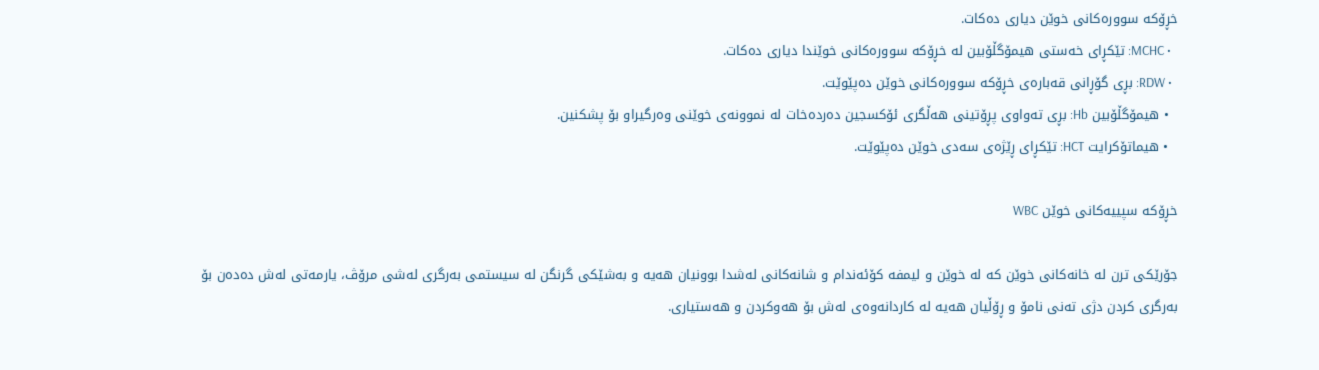خڕۆکە سوورەکانی خوێن دیاری دەکات.
  • MCHC: تێکڕای خەستی هیمۆگڵۆبین لە خڕۆکە سوورەکانی خوێندا دیاری دەکات.
  • RDW: بڕی گۆڕانی قەبارەی خڕۆکە سوورەکانی خوێن دەپێوێت.
  • هیمۆگڵۆبین Hb: بڕی تەواوی پڕۆتینی هەڵگری ئۆکسجین دەردەخات لە نموونەی خوێنی وەرگیراو بۆ پشکنین.
  • هیماتۆکرایت HCT: تێکڕای ڕێژەی سەدی خوێن دەپێوێت.

خڕۆکە سپییەکانی خوێن WBC

جۆرێکی ترن لە خانەکانی خوێن کە لە خوێن و لیمفە کۆئەندام و شانەکانی لەشدا بوونیان هەیە و بەشێکی گرنگن لە سیستمی بەرگری لەشی مرۆڤ، یارمەتی لەش دەدەن بۆ بەرگری کردن دژی تەنی نامۆ و ڕۆڵیان هەیە لە کاردانەوەی لەش بۆ هەوکردن و هەستیاری.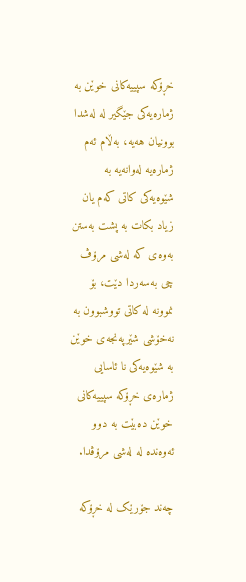خڕۆکە سپییەکانی خوێن بە ژمارەیەکی جێگیر لە لەشدا بوونیان هەیە، بەڵام ئەم ژمارەیە لەوانەیە بە شێوەیەکی کاتی کەم یان زیاد بکات بە پشت بەستن بەوەی کە لەشی مرۆڤ چی بەسەردا دێت، بۆ نموونە لە کاتی تووشبوون بە نەخۆشی شێرپەنجەی خوێن بە شێوەیەکی نا ئاسایی ژمارەی خڕۆکە سپییەکانی خوێن دەبێت بە دوو ئەوەندە لە لەشی مرۆڤدا.

چەند جۆرێک لە خڕۆکە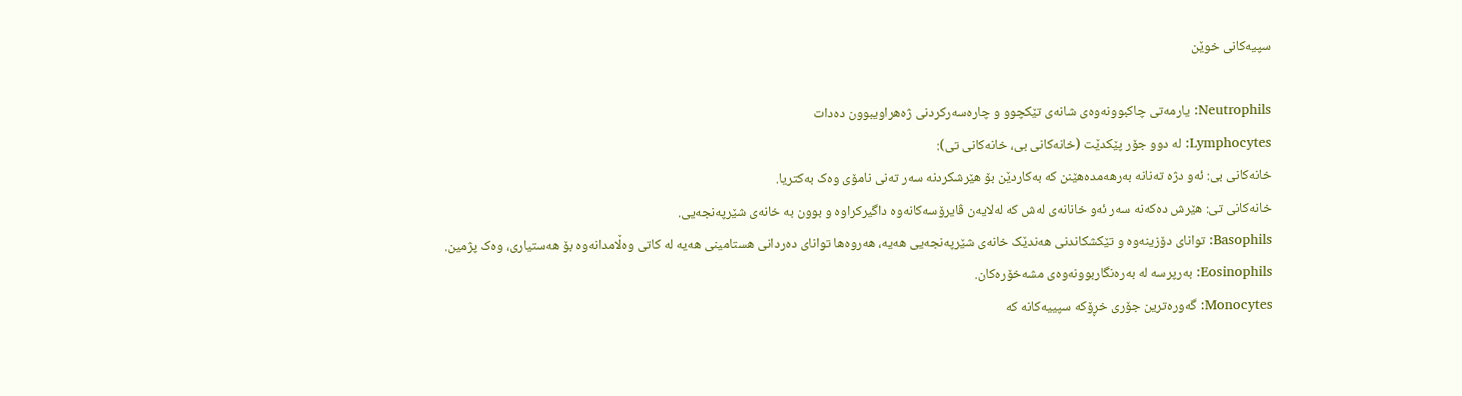سپیەکانی خوێن

Neutrophils: یارمەتی چاکبوونەوەی شانەی تێکچوو و چارەسەرکردنی ژەهراویبوون دەدات
Lymphocytes: لە دوو جۆر پێکدێت (خانەکانی بی، خانەکانی تی):
خانەکانی بی: ئەو دژە تەنانە بەرهەمدەهێنن کە بەکاردێن بۆ هێرشکردنە سەر تەنی نامۆی وەک بەکتریا.
خانەکانی تی: هێرش دەکەنە سەر ئەو خانانەی لەش کە لەلایەن ڤایرۆسەکانەوە داگیرکراوە و بوون بە خانەی شێرپەنجەیی.
Basophils: توانای دۆزینەوە و تێکشکاندنی هەندێک خانەی شێرپەنجەیی هەیە، هەروەها توانای دەردانی هستامینی هەیە لە کاتی وەڵامدانەوە بۆ هەستیاری، وەک پژمین.
Eosinophils: بەرپرسە لە بەرەنگاربوونەوەی مشەخۆرەکان.
Monocytes: گەورەترین جۆری خڕۆکە سپییەکانە کە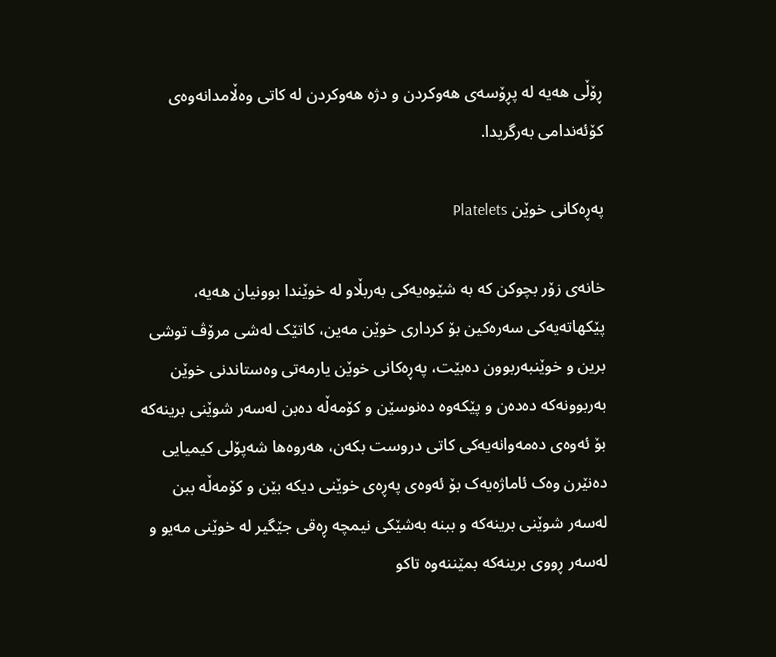ڕۆڵی هەیە لە پڕۆسەی هەوکردن و دژە هەوکردن لە کاتی وەڵامدانەوەی کۆئەندامی بەرگریدا.

پەڕەکانی خوێن Platelets

خانەی زۆر بچوکن کە بە شێوەیەکی بەربڵاو لە خوێندا بوونیان هەیە، پێکهاتەیەکی سەرەکین بۆ کرداری خوێن مەین، کاتێک لەشی مرۆڤ توشی برین و خوێنبەربوون دەبێت، پەڕەکانی خوێن یارمەتی وەستاندنی خوێن بەربوونەکە دەدەن و پێکەوە دەنوسێن و کۆمەڵە دەبن لەسەر شوێنی برینەکە بۆ ئەوەی دەمەوانەیەکی کاتی دروست بکەن، هەروەها شەپۆلی کیمیایی دەنێرن وەک ئاماژەیەک بۆ ئەوەی پەڕەی خوێنی دیکە بێن و کۆمەڵە ببن لەسەر شوێنی برینەکە و ببنە بەشێکی نیمچە ڕەقی جێگیر لە خوێنی مەیو و لەسەر ڕووی برینەکە بمێننەوە تاکو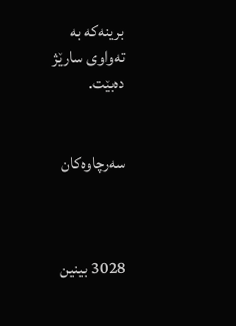برینەکە بە تەواوی سارێژ دەبێت.


سەرچاوەکان



3028 بینین